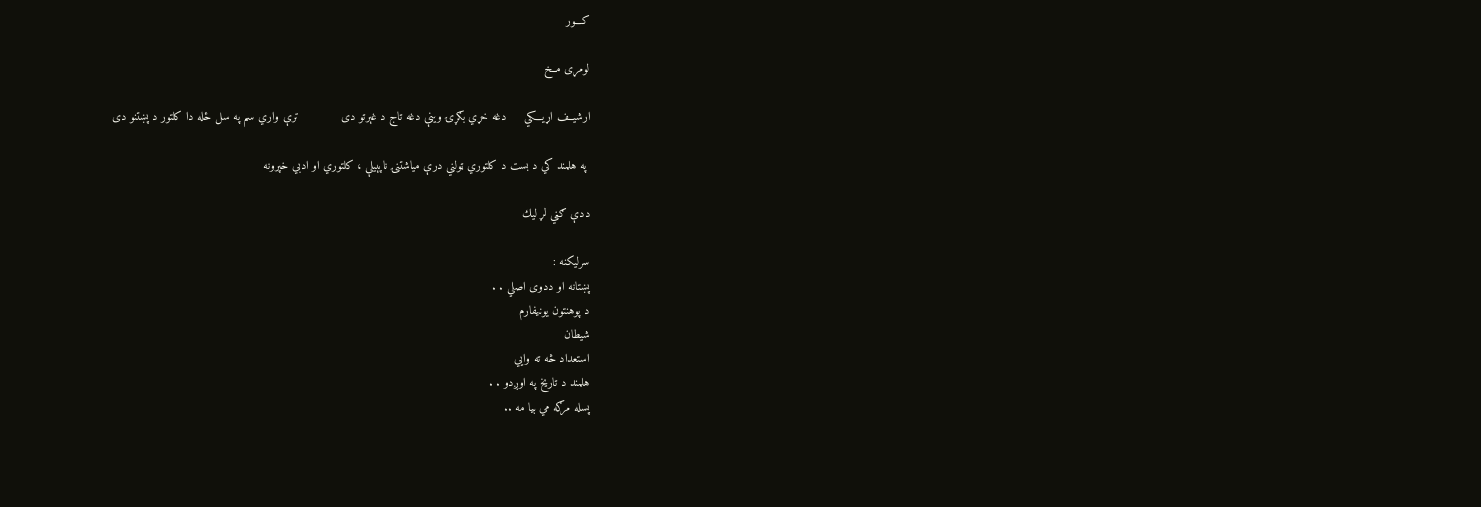کـــور

لومړی مــخ

ارشيــف اړيـــکي     دغه خړي بګړۍ وينې دغه تاج د غېرتو دی            ترې واري سم په سل ځله دا کلتور د پښتنو دی

 په هلمند کي د بست د کلتوري ټولني درې مياشتنۍ ناپېيلې ، کلتوري او ادبي خپرونه

ددې ګڼي لړ ليك

سرليکنه :
پښتانه او ددوی اصلي . .
د پوهنتون يونيفارم
شيطان
استعداد څه ته وايي
هلمند د تاريخ په اوږدو . .
پسله مرګه مي بيا مه ..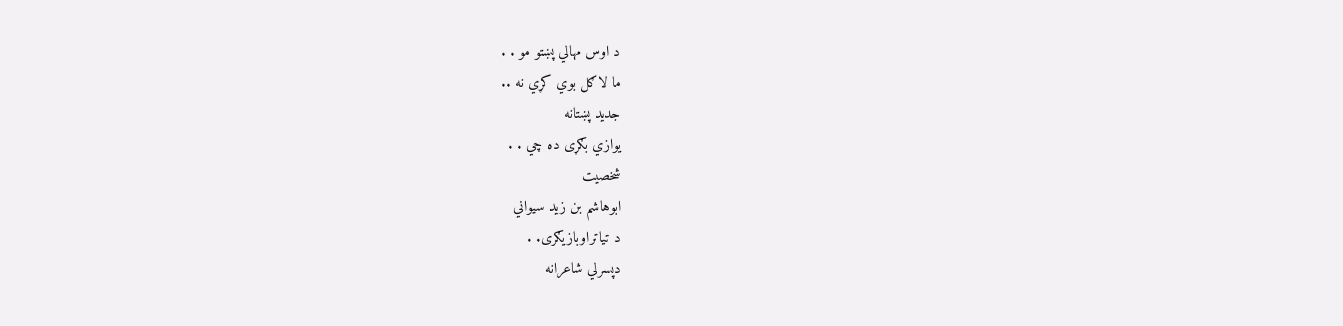د اوس مهالي پښتو مو . .
ما لاګل بوي کړي نه ..
جديد پښتانه
يوازي بګړی ده چي . .
شخصيت
ابوهاشم بن زيد سيواني
د تياتراوبازيګری. .
دپسرلي شاعرانه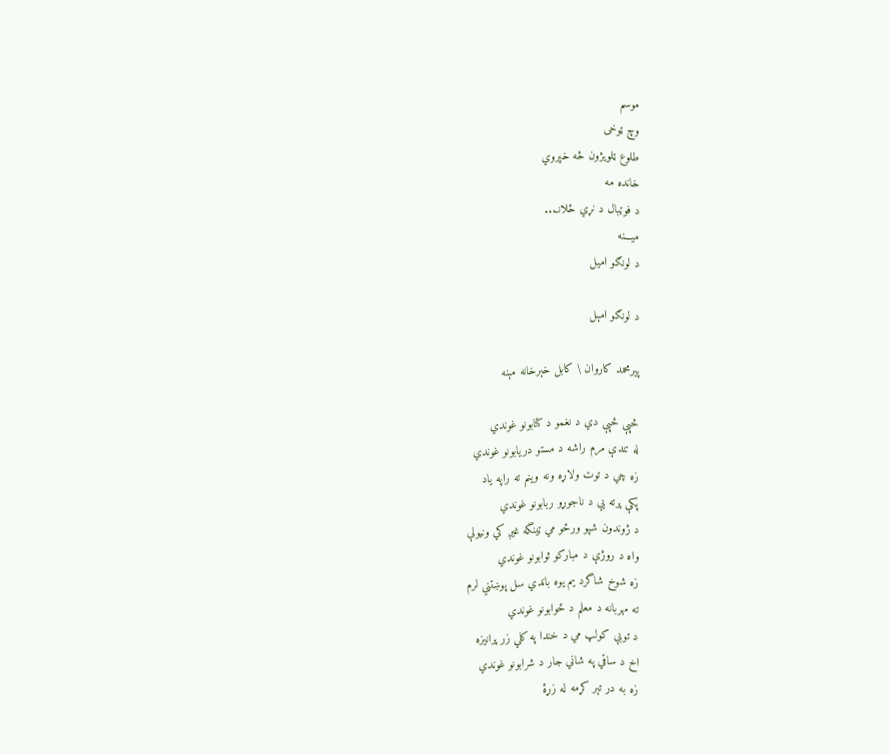موسم
وچ ټوخی
طلوع ټلويژون څه خپروي
خانده مه
د فوټبال د نړي ځلانـ...
ميـــنه
د لونګو اميل

د لونګو امېل

پيرمحمد کاروان \ کابل خېرخانه مېنه

څپې څپې دي د نغمو د کتابونو غوندي
له تندې مرم راشه د مستو دريابونو غوندي
زه چي د توت ولاړه ونه وينم ته راپه ياد
پکې پرته يې د ناجوړو ربابونو غوندي
د ژوندون شپو ورځو مي ټينگه غيږ کي ونيولې
واه د روژې د مبارکو ثوابونو غوندي
زه شوخ شاگرد يم يوه باندي سل پوښتني لرم
ته مهربانه د معلم د ځوابونو غوندي
د توبې کولپ مي د خندا په کلي زر پرانيزه
اخ د ساقي په شاني جار د شرابونو غوندي
زه به در تېر کړمه له زړۀ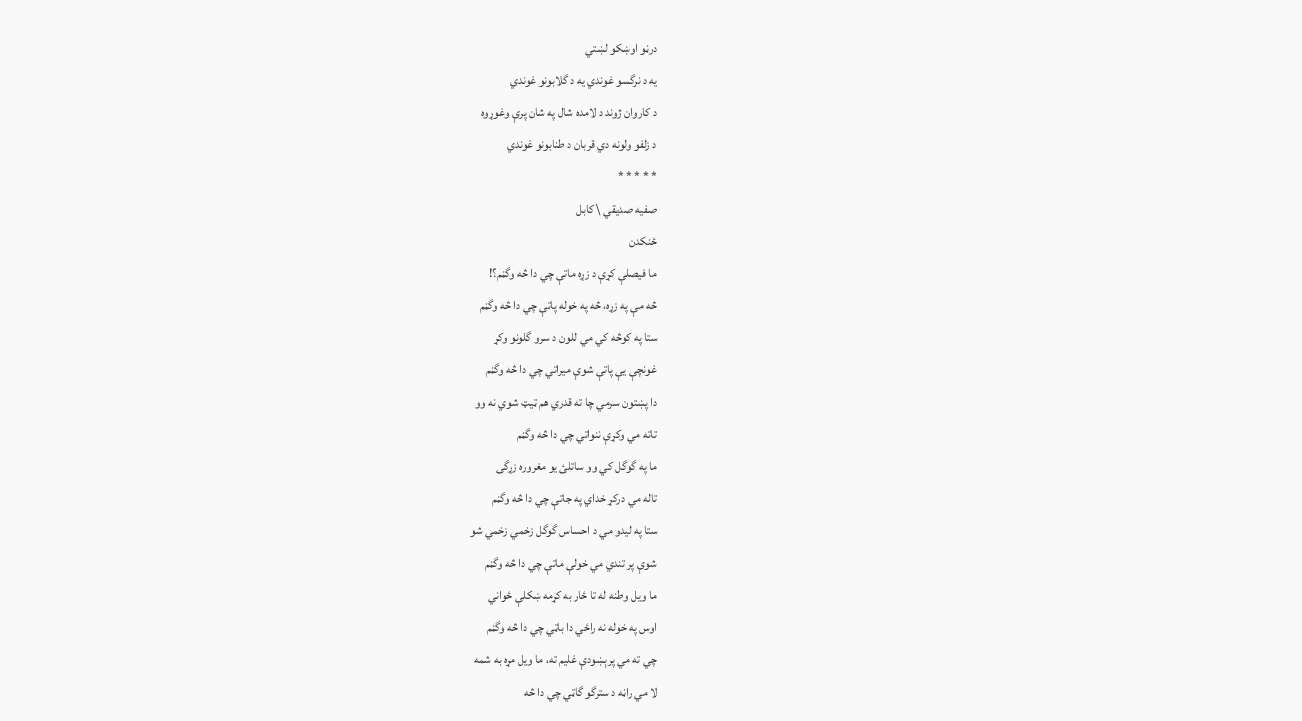درڼو اوښکو لښتي
يه د نرگسو غوندي يه د گلابونو غوندي
د کاروان ژوند د لامده شال په شان پرې وغوړوه
د زلفو ولونه دي قربان د طنابونو غوندي
* * * * *
صفيه صديقي \ کابل
ځنکدن
ما فيصلې کړې د زړه ماتې چي دا څه وگڼم؟!
څه مې په زړه، څه په خوله پاتې چي دا څه وگڼم
ستا په کوڅه کي مي للون د سرو گلونو وکړ
غونچې يې پاتې شوې ميراتي چي دا څه وگڼم
دا پښتون سرمي چا ته قدري هم ټيټ شوي نه وو
تاته مي وکړې ننواتي چي دا څه وگڼم
ما په گوگل کي وو ساتلئ يو مغروره زړگى
تاله مي درکړ خداي په جاتې چي دا څه وگڼم
ستا په ليدو مي د احساس گوگل زخمي زخمي شو
شوې پر تندي مي خولې ماتې چي دا څه وگڼم
ما ويل وطنه له تا ځار به کړمه ښکلې ځواني
اوس په خوله نه راځي دا باټي چي دا څه وگڼم
چي ته مي پرېښودې غليم ته، ما ويل مړه به شمه
لا مي راڼه د سترگو گاټي چي دا څه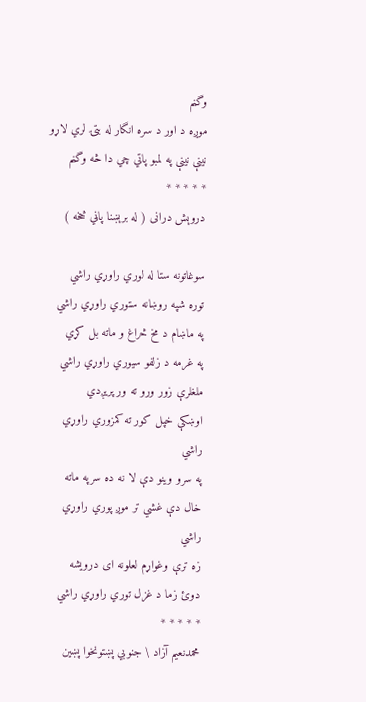وگڼم
موږه د اور د سره انگار له بتۍ لري لاړو
نينې نينې په لمبو پاتي چي دا څه وگڼم
* * * * *
دروېش درانى ( له برېښنا پاڼي څخه )

سوغاتونه ستا له لوري راوړي راشي
توره شپه روښانه ستوري راوړي راشي
په ماښام د مخ څراغ و ماته بل کړي
په غرمه د زلفو سيوري راوړي راشي
ملغلرې زور ورو ته ور پريږدي
اوښکې خپل کور ته کمزوري راوړي راشي
په سرو وينو دې لا نه ده سرپه ماته
خال دې غشي تر موږ پوري راوړي راشي
زه ترې وغواړم لعلونه ای درويشه
دوئ زما د غزل توري راوړي راشي
* * * * *
محمدنعيم آزاد \ جنوبي پښتونخوا پښين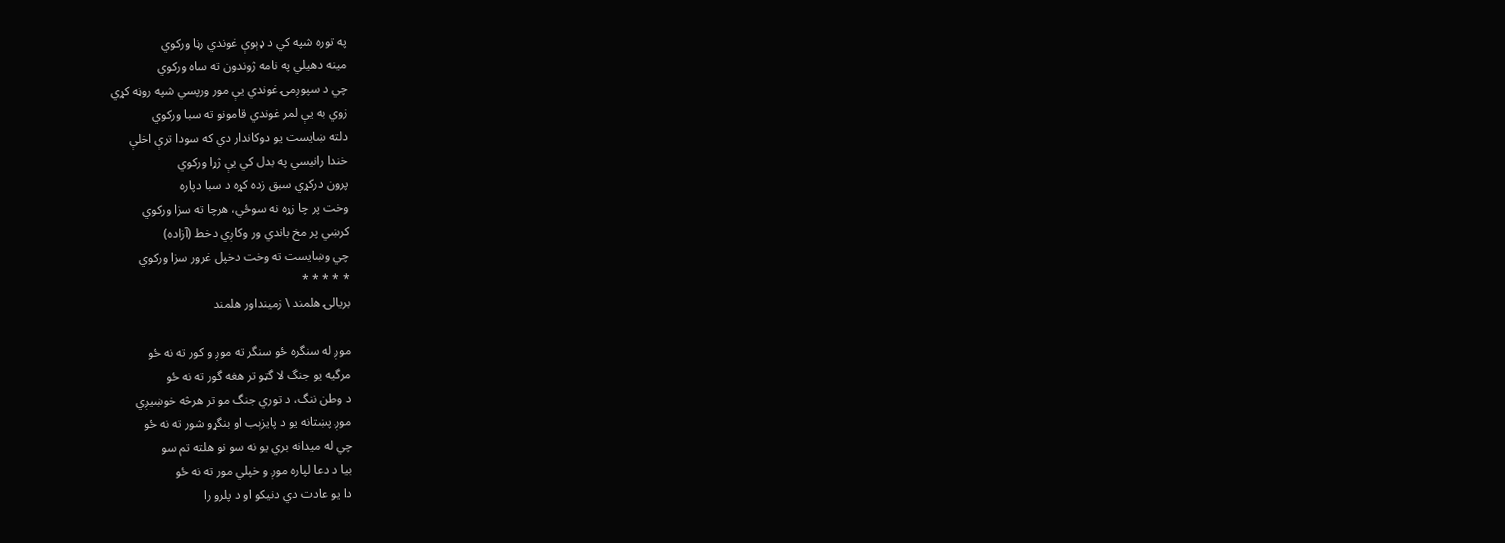په توره شپه کي د ډېوې غوندي رڼا ورکوي
مينه دهيلي په نامه ژوندون ته ساه ورکوي
چي د سپوږمۍ غوندي يې مور ورپسي شپه روڼه کړي
زوي به يې لمر غوندي قامونو ته سبا ورکوي
دلته ښايست يو دوکاندار دي که سودا ترې اخلې
خندا رانيسي په بدل کي يې ژړا ورکوي
پرون درکړي سبق زده کړه د سبا دپاره
وخت پر چا زړه نه سوځي، هرچا ته سزا ورکوي
کرښي پر مخ باندي ور وکاږي دخط (آزاده)
چي وښايست ته وخت دخپل غرور سزا ورکوي
* * * * *
بريالۍ هلمند \ زمينداور هلمند

موږ له سنگره ځو سنگر ته موږ و کور ته نه ځو
مرگيه يو جنگ لا گټو تر هغه گور ته نه ځو
د وطن ننگ، د توري جنگ مو تر هرڅه خوښيږي
موږ پښتانه يو د پايزېب او بنگړو شور ته نه ځو
چي له ميدانه بري يو نه سو نو هلته تم سو
بيا د دعا لپاره موږ و خپلي مور ته نه ځو
دا يو عادت دي دنيکو او د پلرو را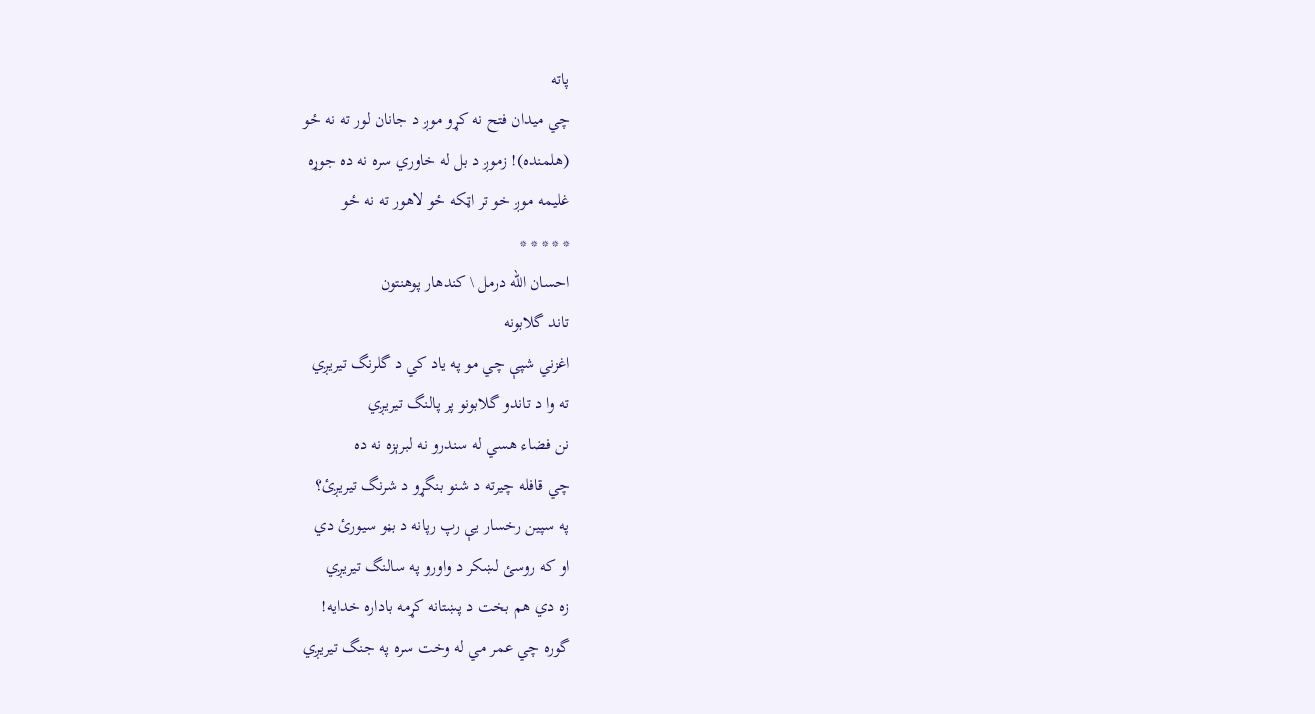پاته
چي ميدان فتح نه کړو موږ د جانان لور ته نه ځو
(هلمنده)! زموږ د بل له خاوري سره نه ده جوړه
غليمه موږ خو تر اټکه ځو لاهور ته نه ځو
* * * * *
احسان الله درمل \ کندهار پوهنتون
تاند گلابونه
اغزني شپې چي مو په ياد کي د گلرنگ تيريږي
ته وا د تاندو گلابونو پر پالنگ تيريږي
نن فضاء هسي له سندرو نه لبرېزه نه ده
چي قافله چيرته د شنو بنگړو د شرنگ تيريږئ؟
په سپين رخسار يې رپ رپانه د بڼو سيورئ دي
او که روسئ لښکر د واورو په سالنگ تيريږي
زه دي هم بخت د پښتانه کړمه باداره خدايه!
گوره چي عمر مي له وخت سره په جنگ تيريږي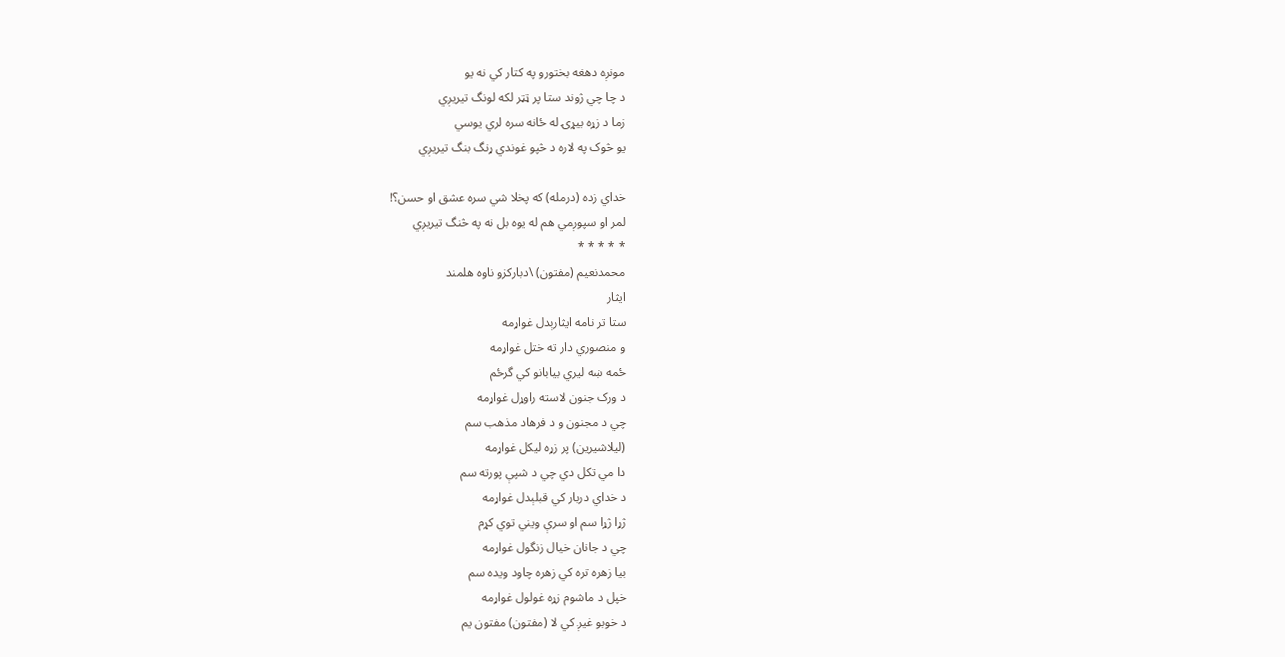مونږه دهغه بختورو په کتار کي نه يو
د چا چي ژوند ستا پر ټټر لکه لونگ تيريږي
زما د زړه بيړۍ له ځانه سره لري يوسي
يو څوک په لاره د څپو غوندي ړنگ بنگ تيريږي

خداي زده (درمله) که پخلا شي سره عشق او حسن؟!
لمر او سپوږمي هم له يوه بل نه په څنگ تيريږي
* * * * *
محمدنعيم (مفتون) \دبارکزو ناوه هلمند
ايثار
ستا تر نامه ايثارېدل غواړمه
و منصوري دار ته ختل غواړمه
ځمه ښه ليري بيابانو کي گرځم
د ورک جنون لاسته راوړل غواړمه
چي د مجنون و د فرهاد مذهب سم
(ليلاشيرين) پر زړه ليکل غواړمه
دا مي تکل دي چي د شپې پورته سم
د خداي دربار کي قبلېدل غواړمه
ژړا ژړا سم او سرې ويني توي کړم
چي د جانان خيال زنگول غواړمه
بيا زهره تره کي زهره چاود ويده سم
خپل د ماشوم زړه غولول غواړمه
د خوبو غيږ کي لا (مفتون) مفتون يم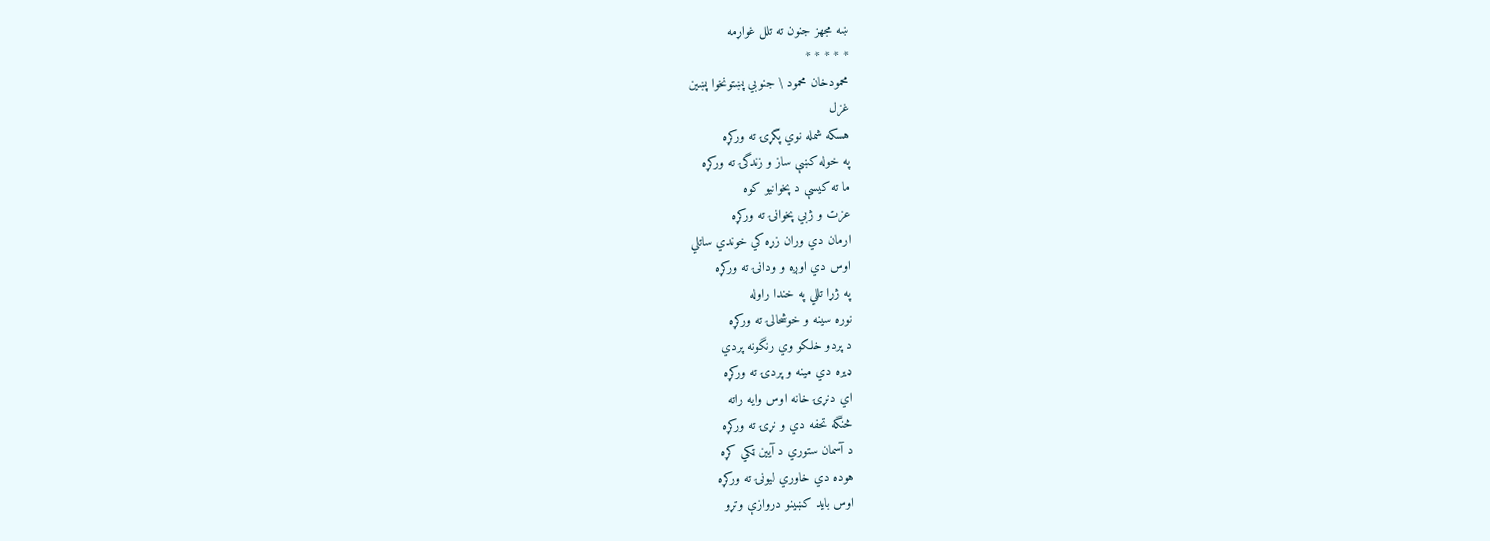ښه مجهز جنون ته تلل غواړمه
* * * * *
محمودخان محمود \ جنوبي پښتونخوا پښين
غزل
هسکه شمله نوي پگړۍ ته ورکړه
په خوله کښې ساز و زندگۍ ته ورکړه
ما ته کيسې د پخوانيو کوه
عزت و ژبي پخوانۍ ته ورکړه
ارمان دي وران زړه کي خوندي ساتلي
اوس دي اوږه و ودانۍ ته ورکړه
په ژړا تللي په خندا راوله
نوره سينه و خوشحالۍ ته ورکړه
د پردو خلکو وي رنگونه پردي
ډيره دي مينه و پردۍ ته ورکړه
اي دنړۍ خانه اوس وايه راته
څنگه تحفه دي و نړۍ ته ورکړه
د آسمان ستوري د آيين ټکي کړه
هوده دي خاوري ليونۍ ته ورکړه
اوس بايد کښينو دروازې وتړو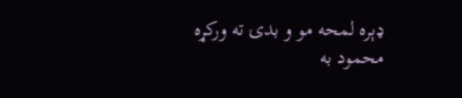ډېره لمحه مو و بدۍ ته ورکړه
محمود به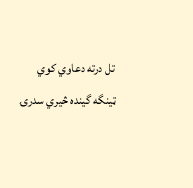تل درته دعاوي کوي
ټينگه گينده څيري سدرۍ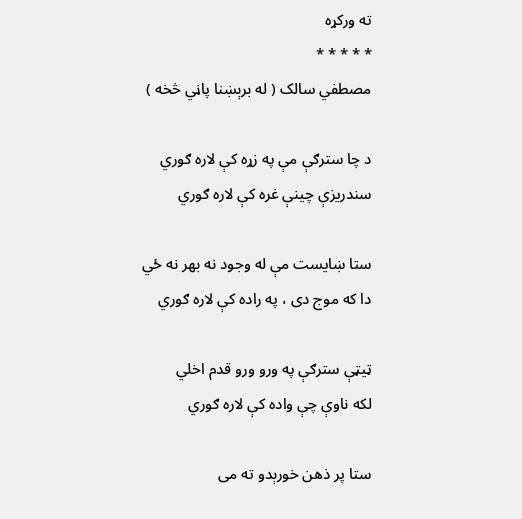ته ورکړه
* * * * *
مصطفي سالک ( له برېښنا پاڼي څخه )

د چا سترګې مې په زړه کې لاره ګوري
سندريزې چينې غره کې لاره ګوري

ستا ښايست مې له وجود نه بهر نه ځي
دا که موج دی ، په راده کې لاره ګوري

ټيټې سترګې په ورو ورو قدم اخلي
لکه ناوې چې واده کې لاره ګوري

ستا پر ‌ذهن خورېدو ته می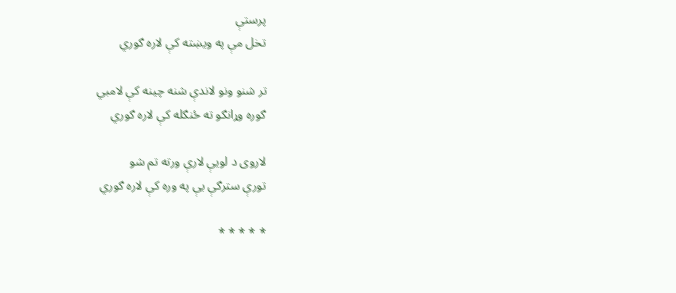پرستې
تخل مې په ويښته کې لاره ګوري

تر شنو ونو لاندې شنه چينه کې لامبي
ګوره وړانګو ته ځنګله کې لاره ګوري

لاروی د لويې لارې ورته تم شو
تورې سترګې يې په وره کې لاره ګوري

* * * * *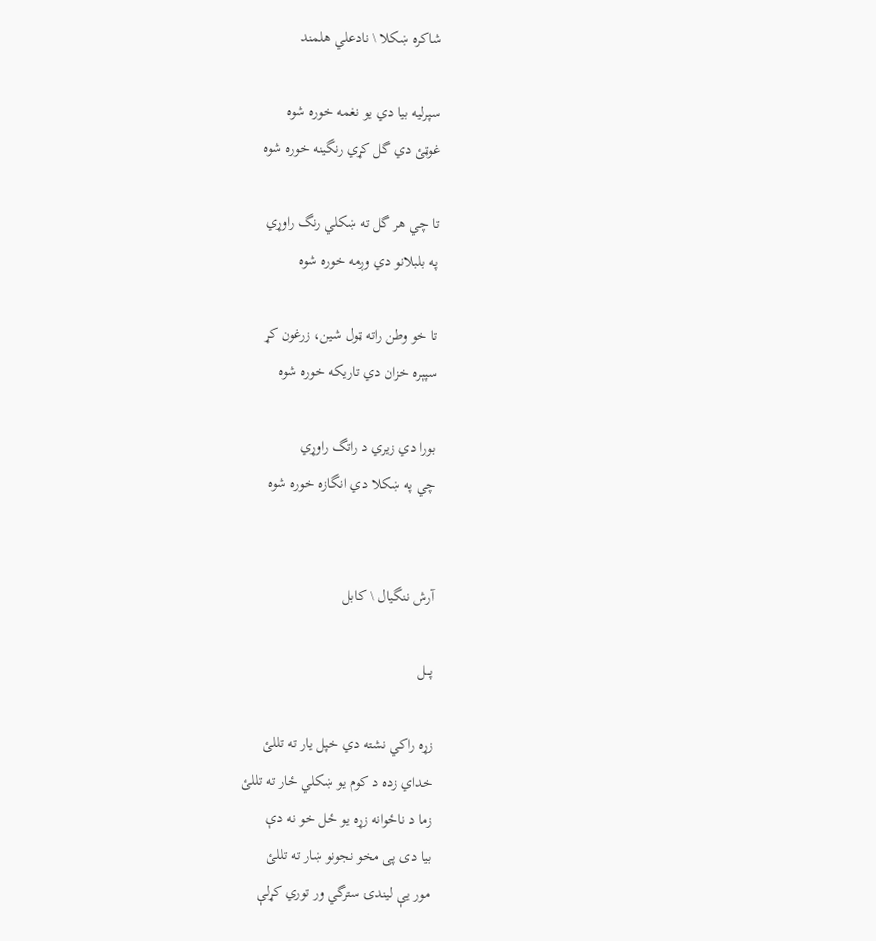شاکره ښکلا \ نادعلي هلمند

سپرليه بيا دي يو نغمه خوره شوه
غوټئ دي گل کړي رنگينه خوره شوه

تا چي هر گل ته ښکلي رنگ راوړي
په بلبلانو دي وږمه خوره شوه

تا خو وطن راته ټول شين، زرغون کړ
سپېره خزان دي تاريکه خوره شوه

بورا دي زيري د راتگ راوړي
چي په ښکلا دي انگازه خوره شوه


آرش ننگيال \ کابل

پـــل

زړه راکي نشته دي خپل يار ته تللئ
خداي زده د کوم يو ښکلي ځار ته تللئ
زما د ناځوانه زړه يو ځل خو نه دې
بيا دى پى مخو نجونو ښار ته تللئ
مور يې ليندۍ سترگي ور توري کړلې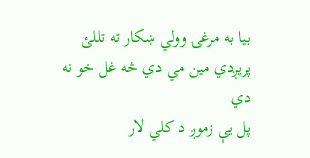بيا به مرغۍ وولي ښکار ته تللئ
پريږدي مين مي دي څه غل خو نه دي
پل يې زموږ د کلي لار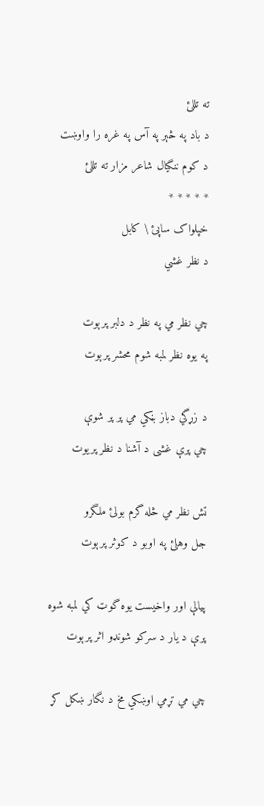ته تللئ
د باد په څېر په آس په غره را واوښت
د کوم ننگيال شاعر مزار ته تللئ
* * * * *
خپلواک ساپئ \ کابل
د نظر غشي

چي نظر مي په نظر د دلبر پرېوت
په يوه نظر لمبه شوم محشر پرېوت

د زړگي دباز بڼکي مي پر پر شوې
چي پرې غشى د آشنا د نظر پريوت

تش نظر مي څله گرم بولئ ملگرو
جل وهلئ په اوبو د کوثر پرېوت

پيالې اور واخيست يوه گوټ کي لمبه شوه
پرې د يار د سرکو شونډو اثر پرېوت

چي مي تړمي اوښکي مخ د نگار ښکل کړ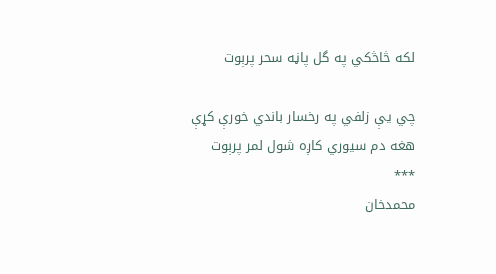لکه څاڅکي په گل پاڼه سحر پرېوت

چي يې زلفي په رخسار باندي خورې کړې
هغه دم سيوري کاږه شول لمر پرېوت
***
محمدخان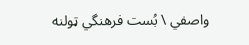واصفي \ بُست فرهنگي ټولنه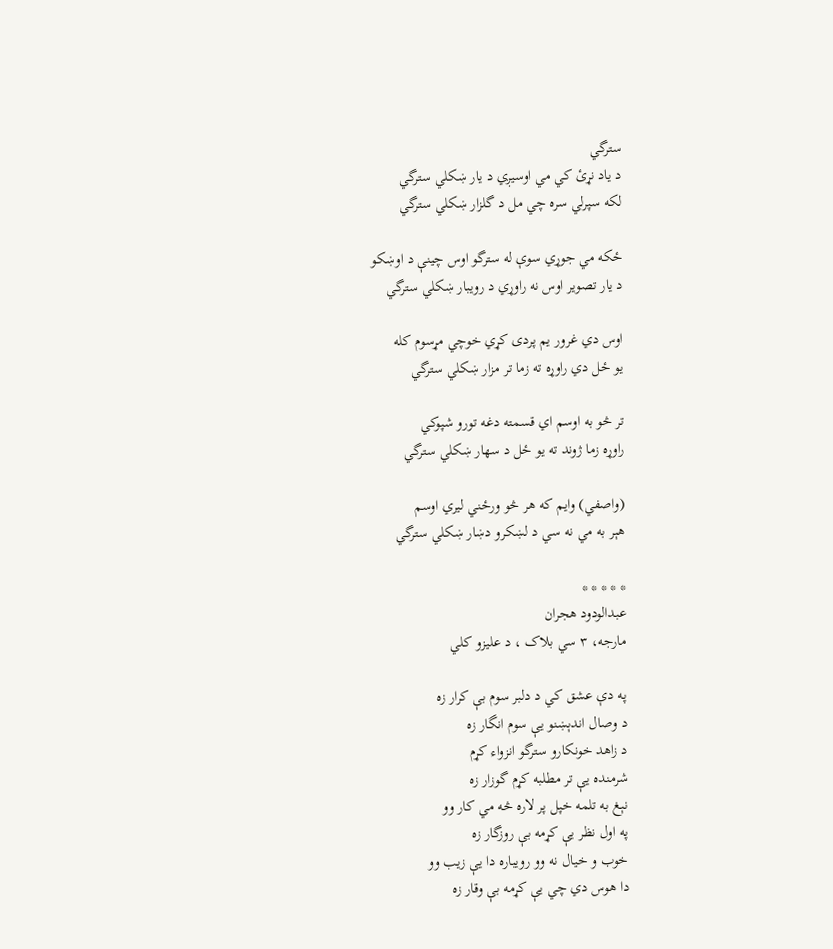سترگي
د ياد نړئ کي مي اوسيږي د يار ښکلي سترگي
لکه سپرلي سره چي مل د گلزار ښکلي سترگي

ځکه مي جوړي سوې له سترگو اوس چينې د اوښکو
د يار تصوير اوس نه راوړي د رويبار ښکلي سترگي

اوس دي غرور يم پردى کړي خوچي مړسوم کله
يو ځل دي راوړه ته زما تر مزار ښکلي سترگي

تر څو به اوسم اي قسمته دغه تورو شپوکي
راوړه زما ژوند ته يو ځل د سهار ښکلي سترگي

(واصفي) وايم که هر څو ورځني ليري اوسم
هېر به مي نه سي د لښکرو دښار ښکلي سترگي

* * * * *
عبدالودود هجران
مارجه، ٣ سي بلاک ، د عليزو کلي

په دې عشق کي د دلبر سوم بې کرار زه
د وصال اندېښنو يې سوم انگار زه
د زاهد خونکارو سترگو انزواء کړم
شرمنده يې تر مطلبه کړم گوزار زه
نېغ به تلمه خپل پر لاره څه مي کار وو
په اول نظر يې کړمه بې روزگار زه
خوب و خيال نه وو رويباره دا يې زيب وو
دا هوس دي چي يې کړمه بې وقار زه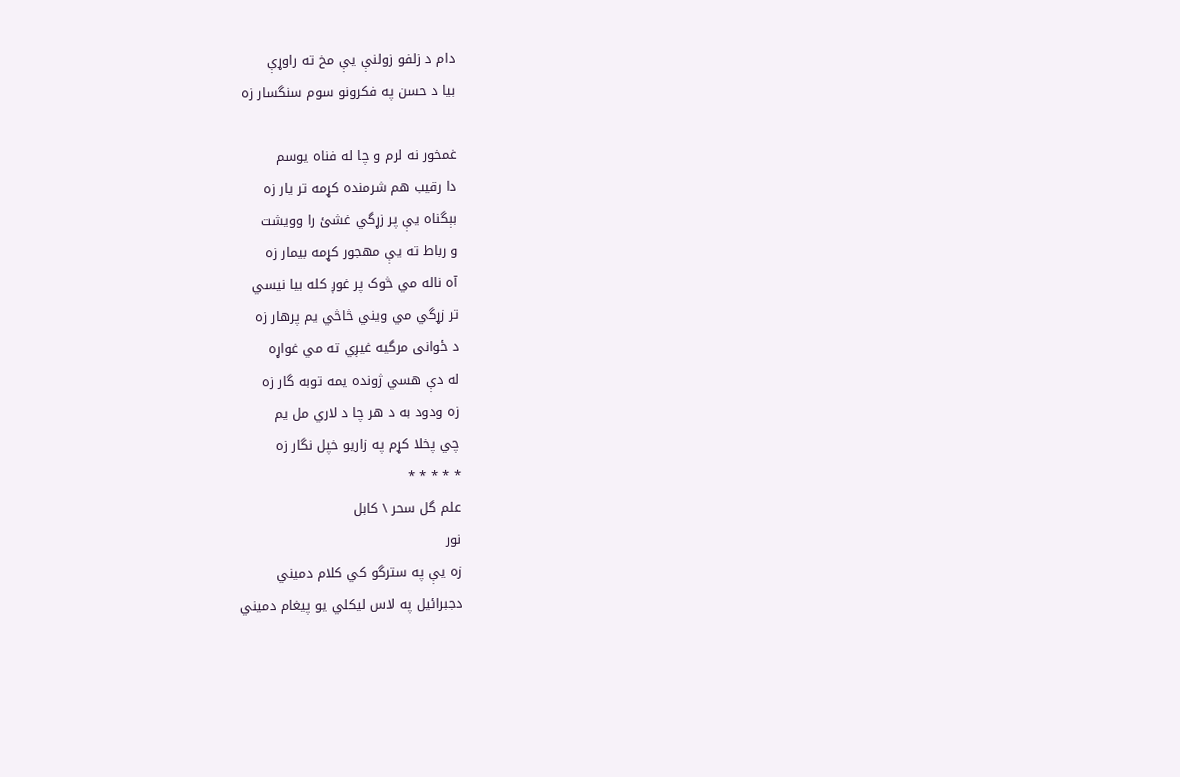دام د زلفو زولنې يې مخ ته راوړې
بيا د حسن په فکرونو سوم سنگسار زه

غمخور نه لرم و چا له فناه يوسم
دا رقيب هم شرمنده کړمه تر يار زه
بېگناه يې پر زړگي غشئ را وويشت
و رباط ته يې مهجور کړمه بيمار زه
آه ناله مي څوک پر غوږ کله بيا نيسي
تر زړگي مي ويني څاڅي يم پرهار زه
د ځوانى مرگيه غيږي ته مي غواړه
له دې هسي ژونده يمه توبه گار زه
زه ودود به د هر چا د لاري مل يم
چي پخلا کړم په زاريو خپل نگار زه
* * * * *
علم گل سحر \ کابل
نور
زه يې په سترگو کي کلام دميني
دجبرائيل په لاس ليکلي يو پيغام دميني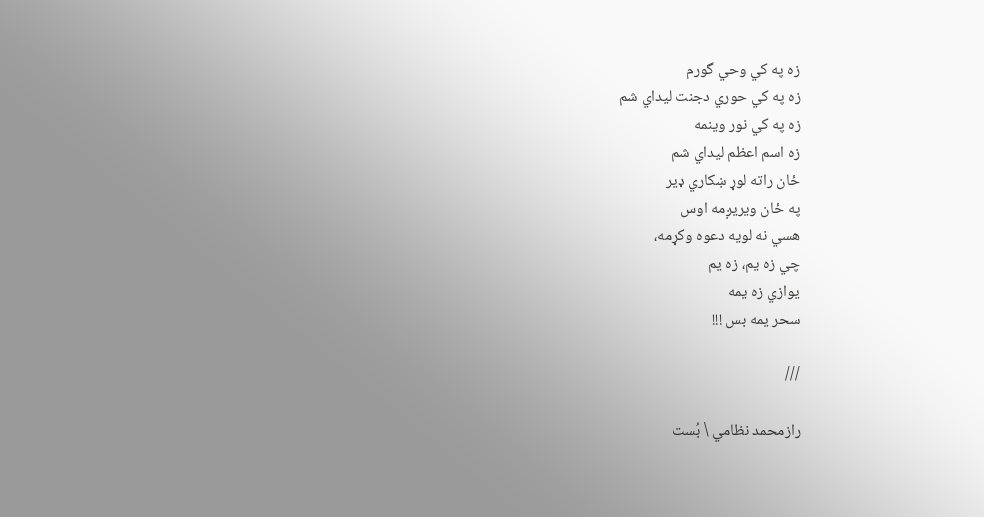زه په کي وحي گورم
زه په کي حوري دجنت ليداي شم
زه په کي نور وينمه
زه اسم اعظم ليداي شم
ځان راته لوړ ښکاري ډير
په ځان ويريږمه اوس
هسي نه لويه دعوه وکړمه،
چي زه يم، زه يم
يوازي زه يمه
سحر يمه بس !!!

///

رازمحمد نظامي \ بُست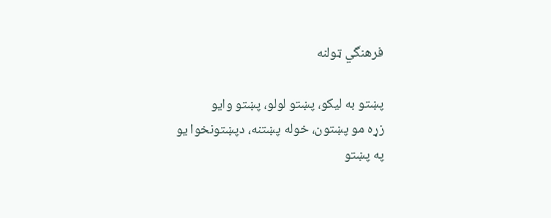فرهنگي ټولنه

پښتو به ليکو، پښتو لولو، پښتو وايو
زړه مو پښتون، خوله پښتنه، دپښتونخوا يو
په پښتو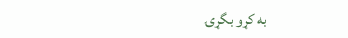به کړو بگړۍ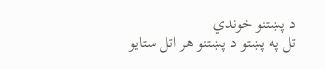د پښتنو خوندي
تل په پښتو د پښتنو هر اتل ستايو